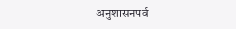अनुशासनपर्व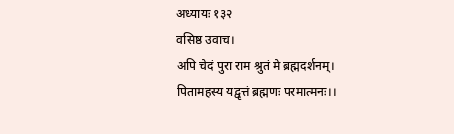अध्यायः १३२
वसिष्ठ उवाच।
अपि चेदं पुरा राम श्रुतं मे ब्रह्मदर्शनम्।
पितामहस्य यद्वृत्तं ब्रह्मणः परमात्मनः।।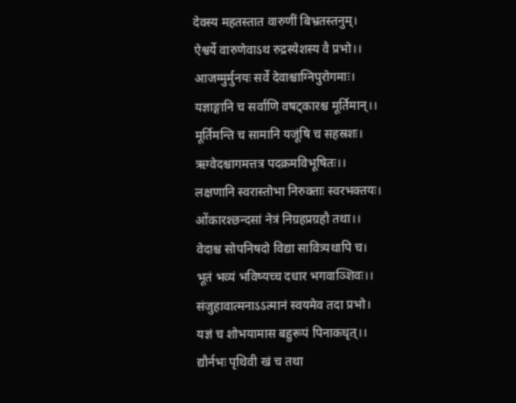देवस्य महतस्तात वारुणीं बिभ्रतस्तनुम्।
ऐश्वर्ये वारुणेवाऽथ रुद्रस्येशस्य वै प्रभो।।
आजग्मुर्मुनयः सर्वे देवाश्चाग्निपुरोगमाः।
यज्ञाङ्गानि च सर्वाणि वषट्कारश्च मूर्तिमान्।।
मूर्तिमन्ति च सामानि यजूंषि च सहस्रशः।
ऋग्वेदश्चागमत्तत्र पदक्रमविभूषितः।।
लक्षणानि स्वरास्तोभा निरुक्ताः स्वरभक्तयः।
ओंकारश्छन्दसां नेत्रं निग्रहप्रग्रहौ तथा।।
वेदाश्च सोपनिषदो विद्या सावित्र्यथापि च।
भूतं भव्यं भविष्यच्च दधार भगवाञ्शिवः।।
संजुहावात्मनाऽऽत्मानं स्वयमेव तदा प्रभो।
यज्ञं च शोभयामास बहुरूपं पिनाकधृत्।।
द्यौर्नभः पृथिवी खं च तथा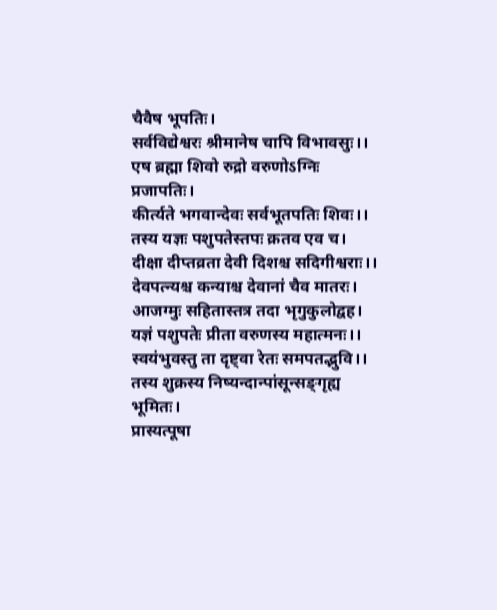चैवैष भूपतिः।
सर्वविद्येश्वरः श्रीमानेष चापि विभावसुः।।
एष ब्रह्मा शिवो रुद्रो वरुणोऽग्निः प्रजापतिः।
कीर्त्यते भगवान्देवः सर्वभूतपतिः शिवः।।
तस्य यज्ञः पशुपतेस्तपः क्रतव एव च।
दीक्षा दीप्तव्रता देवी दिशश्च सदिगीश्वराः।।
देवपत्न्यश्च कन्याश्च देवानां चैव मातरः।
आजग्मुः सहितास्तत्र तदा भृगुकुलोद्वह।
यज्ञं पशुपतेः प्रीता वरुणस्य महात्मनः।।
स्वयंभुवस्तु ता दृष्ट्वा रेतः समपतद्भुवि।।
तस्य शुक्रस्य निष्यन्दान्पांसून्सङ्गृह्य भूमितः।
प्रास्यत्पूषा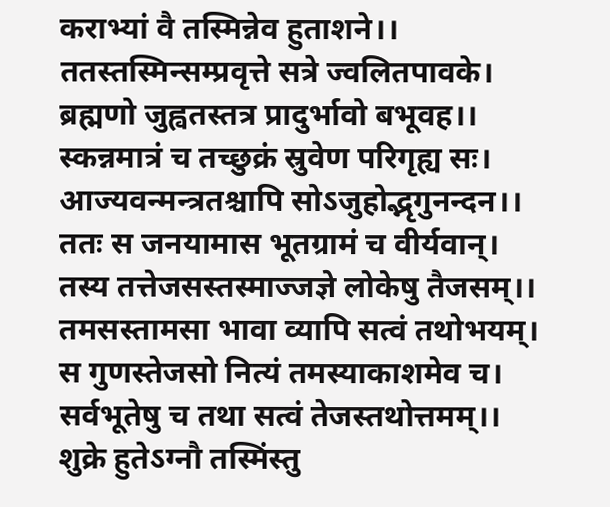कराभ्यां वै तस्मिन्नेव हुताशने।।
ततस्तस्मिन्सम्प्रवृत्ते सत्रे ज्वलितपावके।
ब्रह्मणो जुह्वतस्तत्र प्रादुर्भावो बभूवह।।
स्कन्नमात्रं च तच्छुक्रं स्रुवेण परिगृह्य सः।
आज्यवन्मन्त्रतश्चापि सोऽजुहोद्भृगुनन्दन।।
ततः स जनयामास भूतग्रामं च वीर्यवान्।
तस्य तत्तेजसस्तस्माज्जज्ञे लोकेषु तैजसम्।।
तमसस्तामसा भावा व्यापि सत्वं तथोभयम्।
स गुणस्तेजसो नित्यं तमस्याकाशमेव च।
सर्वभूतेषु च तथा सत्वं तेजस्तथोत्तमम्।।
शुक्रे हुतेऽग्नौ तस्मिंस्तु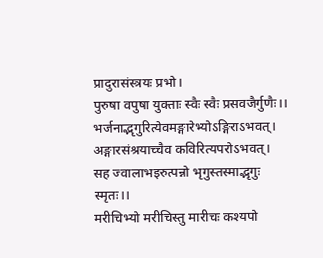प्रादुरासंस्त्रयः प्रभो।
पुरुषा वपुषा युक्ताः स्वैः स्वैः प्रसवजैर्गुणैः।।
भर्जनाद्भृगुरित्येवमङ्गारेभ्योऽङ्गिराऽभवत्।
अङ्गारसंश्रयाच्चैव कविरित्यपरोऽभवत्।
सह ज्वालाभइरुत्पन्नो भृगुस्तस्माद्भृगुः स्मृतः।।
मरीचिभ्यो मरीचिस्तु मारीचः कश्यपो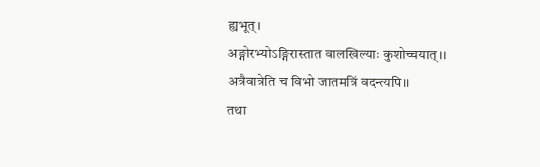ह्यभूत्।
अङ्गोरभ्योऽङ्गिरास्तात वालखिल्याः कुशोच्चयात्।।
अत्रैवात्रेति च विभो जातमत्रिं वदन्त्यपि।।
तथा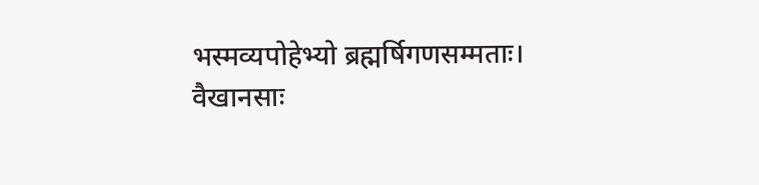भस्मव्यपोहेभ्यो ब्रह्मर्षिगणसम्मताः।
वैखानसाः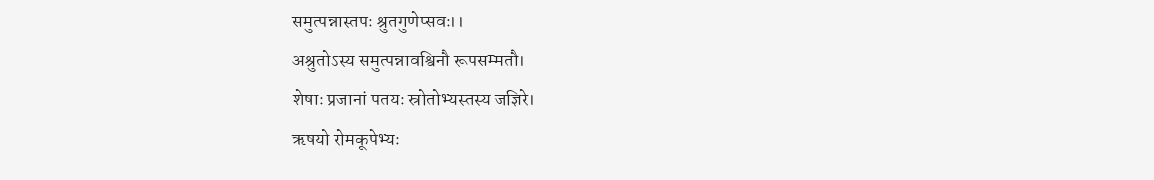समुत्पन्नास्तपः श्रुतगुणेप्सवः।।
अश्रुतोऽस्य समुत्पन्नावश्विनौ रूपसम्मतौ।
शेषाः प्रजानां पतयः स्रोतोभ्यस्तस्य जज्ञिरे।
ऋषयो रोमकूपेभ्यः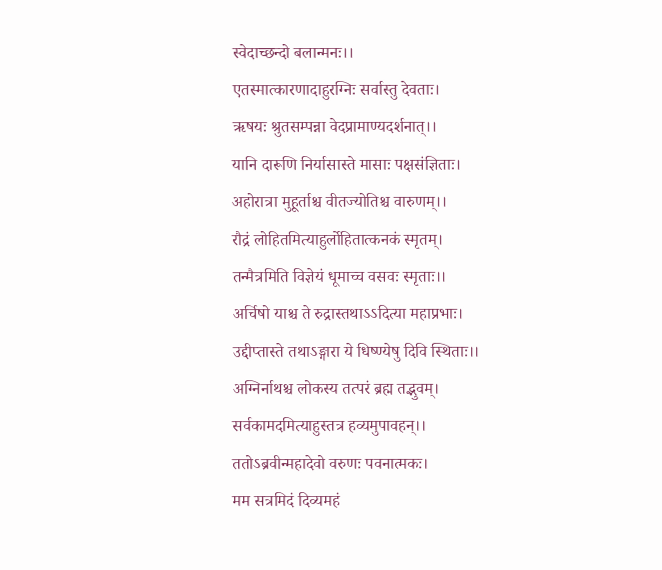स्वेदाच्छन्दो बलान्मनः।।
एतस्मात्कारणादाहुरग्निः सर्वास्तु देवताः।
ऋषयः श्रुतसम्पन्ना वेदप्रामाण्यदर्शनात्।।
यानि दारूणि निर्यासास्ते मासाः पक्षसंज्ञिताः।
अहोरात्रा मुहूर्ताश्च वीतज्योतिश्च वारुणम्।।
रौद्रं लोहितमित्याहुर्लोहितात्कनकं स्मृतम्।
तन्मैत्रमिति विज्ञेयं धूमाच्च वसवः स्मृताः।।
अर्चिषो याश्च ते रुद्रास्तथाऽऽदित्या महाप्रभाः।
उद्दीप्तास्ते तथाऽङ्गारा ये धिष्ण्येषु दिवि स्थिताः।।
अग्निर्नाथश्च लोकस्य तत्परं ब्रह्म तद्भुवम्।
सर्वकामदमित्याहुस्तत्र हव्यमुपावहन्।।
ततोऽब्रवीन्महादेवो वरुणः पवनात्मकः।
मम सत्रमिदं दिव्यमहं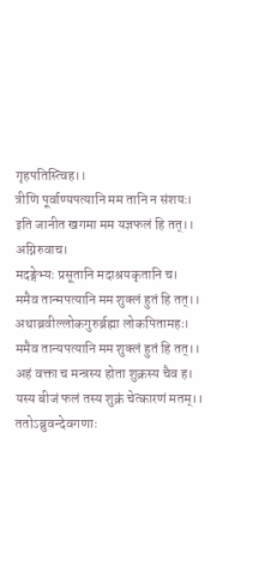गृहपतिस्त्विह।।
त्रीणि पूर्वाण्यपत्यानि मम तानि न संशयः।
इति जानीत खगमा मम यज्ञफलं हि तत्।।
अग्निरुवाच।
मदङ्गेभ्यः प्रसूतानि मदाश्रयकृतानि च।
ममैव तान्मपत्यानि मम शुक्लं हुतं हि तत्।।
अथाब्रवील्लोकगुरुर्ब्रह्मा लोकपितामहः।
ममैव तान्यपत्यानि मम शुक्लं हुतं हि तत्।।
अहं वक्ता च मन्त्रस्य होता शुक्रस्य चैव ह।
यस्य बीजं फलं तस्य शुक्रं चेत्कारणं मतम्।।
ततोऽब्रुवन्देवगणाः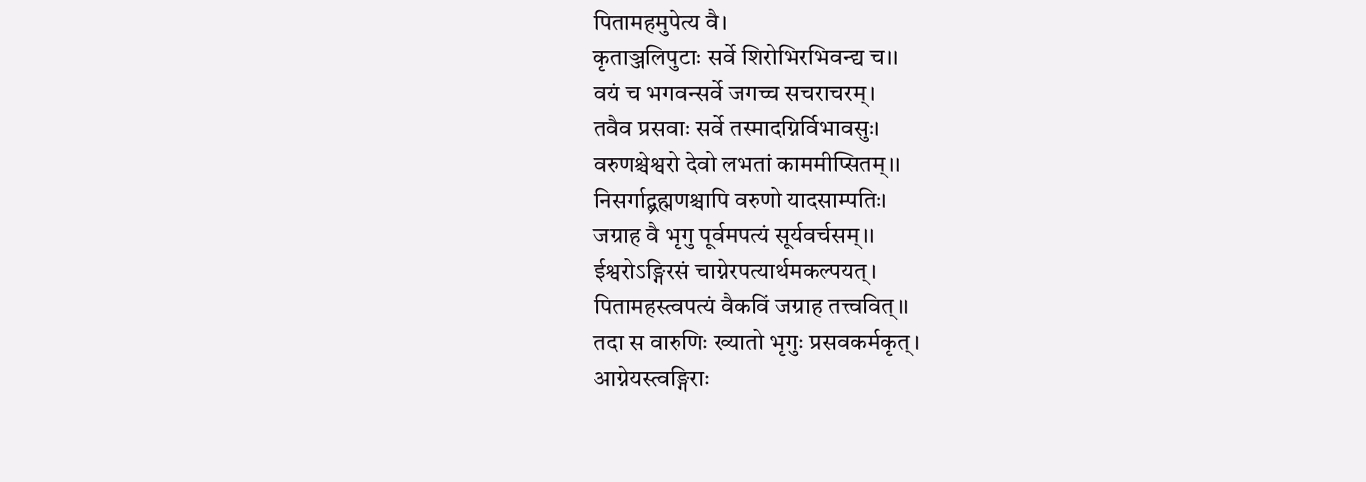पितामहमुपेत्य वै।
कृताञ्जलिपुटाः सर्वे शिरोभिरभिवन्द्य च।।
वयं च भगवन्सर्वे जगच्च सचराचरम्।
तवैव प्रसवाः सर्वे तस्मादग्निर्विभावसुः।
वरुणश्चेश्वरो देवो लभतां काममीप्सितम्।।
निसर्गाद्ब्रह्मणश्चापि वरुणो यादसाम्पतिः।
जग्राह वै भृगु पूर्वमपत्यं सूर्यवर्चसम्।।
ईश्वरोऽङ्गिरसं चाग्नेरपत्यार्थमकल्पयत्।
पितामहस्त्वपत्यं वैकविं जग्राह तत्त्ववित्।।
तदा स वारुणिः ख्यातो भृगुः प्रसवकर्मकृत्।
आग्नेयस्त्वङ्गिराः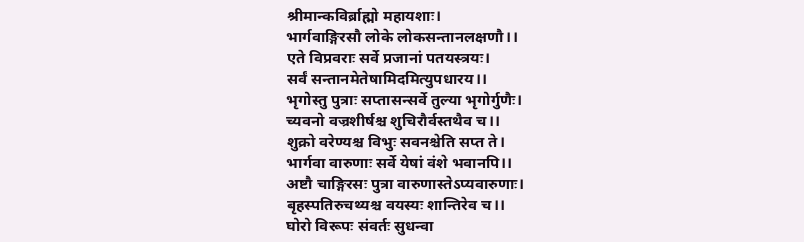श्रीमान्कविर्ब्राह्मो महायशाः।
भार्गवाङ्गिरसौ लोके लोकसन्तानलक्षणौ।।
एते विप्रवराः सर्वे प्रजानां पतयस्त्रयः।
सर्वं सन्तानमेतेषामिदमित्युपधारय।।
भृगोस्तु पुत्राः सप्तासन्सर्वे तुल्या भृगोर्गुणैः।
च्यवनो वज्रशीर्षश्च शुचिरौर्वस्तथैव च।।
शुक्रो वरेण्यश्च विभुः सवनश्चेति सप्त ते।
भार्गवा वारुणाः सर्वे येषां वंशे भवानपि।।
अष्टौ चाङ्गिरसः पुत्रा वारुणास्तेऽप्यवारुणाः।
बृहस्पतिरुचथ्यश्च वयस्यः शान्तिरेव च।।
घोरो विरूपः संवर्तः सुधन्वा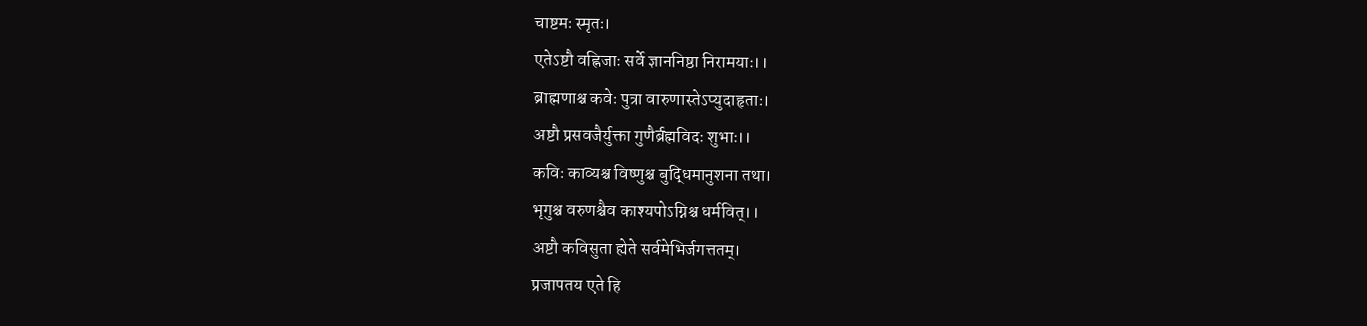चाष्टमः स्मृतः।
एतेऽष्टौ वह्निजाः सर्वे ज्ञाननिष्ठा निरामयाः।।
ब्राह्मणाश्च कवेः पुत्रा वारुणास्तेऽप्युदाहृताः।
अष्टौ प्रसवजैर्युक्ता गुणैर्ब्रह्मविदः शुभाः।।
कविः काव्यश्च विष्णुश्च बुद्धिमानुशना तथा।
भृगुश्च वरुणश्चैव काश्यपोऽग्निश्च धर्मवित्।।
अष्टौ कविसुता ह्येते सर्वमेभिर्जगत्ततम्।
प्रजापतय एते हि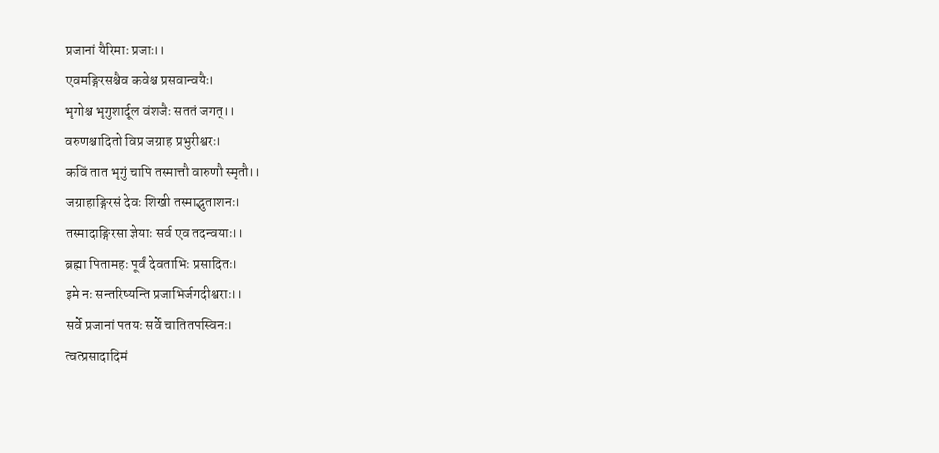प्रजानां यैरिमाः प्रजाः।।
एवमङ्गिरसश्चैव कवेश्च प्रसवान्वयैः।
भृगोश्च भृगुशार्दूल वंशजैः सततं जगत्।।
वरुणश्चादितो विप्र जग्राह प्रभुरीश्वरः।
कविं तात भृगुं चापि तस्मात्तौ वारुणौ स्मृतौ।।
जग्राहाङ्गिरसं देवः शिखी तस्माद्भुताशनः।
तस्मादाङ्गिरसा ज्ञेयाः सर्व एव तदन्वयाः।।
ब्रह्मा पितामहः पूर्वं देवताभिः प्रसादितः।
इमे नः सन्तरिष्यन्ति प्रजाभिर्जगदीश्वराः।।
सर्वे प्रजानां पतयः सर्वे चातितपस्विनः।
त्वत्प्रसादादिमं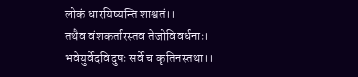लोकं धारयिष्यन्ति शाश्वतं।।
तथैव वंशकर्तारस्तव तेजोविवर्धनाः।
भवेयुर्वेदविदुषः सर्वे च कृतिनस्तथा।।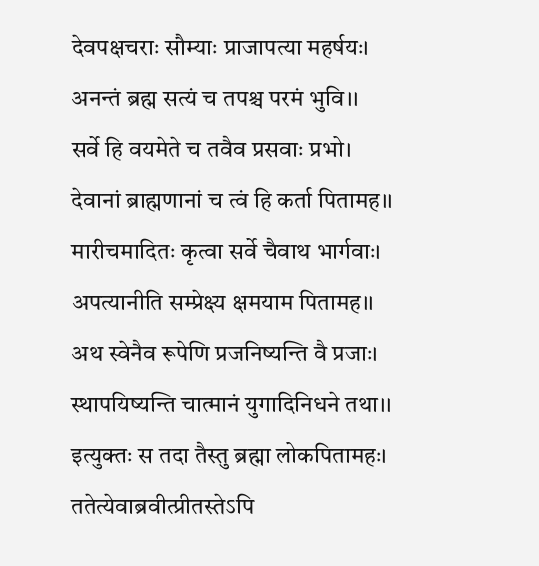देवपक्षचराः सौम्याः प्राजापत्या महर्षयः।
अनन्तं ब्रह्म सत्यं च तपश्च परमं भुवि।।
सर्वे हि वयमेते च तवैव प्रसवाः प्रभो।
देवानां ब्राह्मणानां च त्वं हि कर्ता पितामह।।
मारीचमादितः कृत्वा सर्वे चैवाथ भार्गवाः।
अपत्यानीति सम्प्रेक्ष्य क्षमयाम पितामह।।
अथ स्वेनैव रूपेणि प्रजनिष्यन्ति वै प्रजाः।
स्थापयिष्यन्ति चात्मानं युगादिनिधने तथा।।
इत्युक्तः स तदा तैस्तु ब्रह्मा लोकपितामहः।
ततेत्येवाब्रवीत्प्रीतस्तेऽपि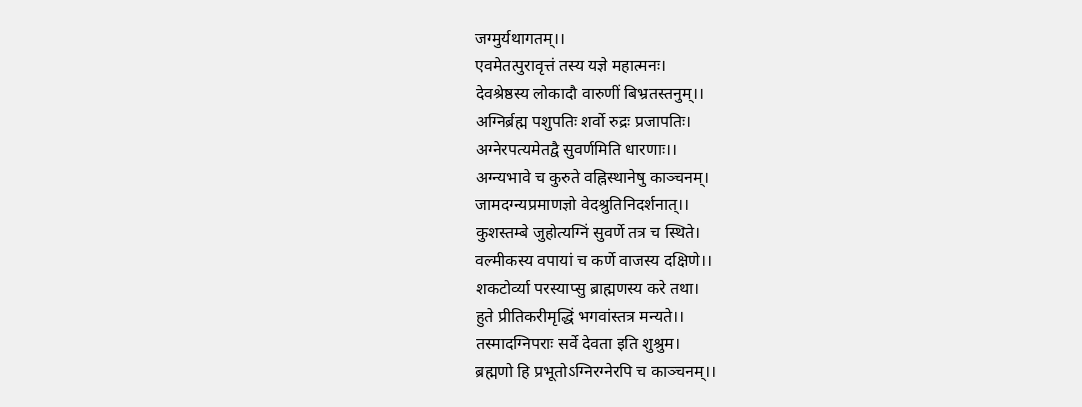जग्मुर्यथागतम्।।
एवमेतत्पुरावृत्तं तस्य यज्ञे महात्मनः।
देवश्रेष्ठस्य लोकादौ वारुणीं बिभ्रतस्तनुम्।।
अग्निर्ब्रह्म पशुपतिः शर्वो रुद्रः प्रजापतिः।
अग्नेरपत्यमेतद्वै सुवर्णमिति धारणाः।।
अग्न्यभावे च कुरुते वह्निस्थानेषु काञ्चनम्।
जामदग्न्यप्रमाणज्ञो वेदश्रुतिनिदर्शनात्।।
कुशस्तम्बे जुहोत्यग्निं सुवर्णे तत्र च स्थिते।
वल्मीकस्य वपायां च कर्णे वाजस्य दक्षिणे।।
शकटोर्व्या परस्याप्सु ब्राह्मणस्य करे तथा।
हुते प्रीतिकरीमृद्धिं भगवांस्तत्र मन्यते।।
तस्मादग्निपराः सर्वे देवता इति शुश्रुम।
ब्रह्मणो हि प्रभूतोऽग्निरग्नेरपि च काञ्चनम्।।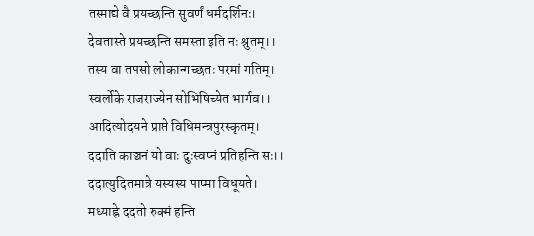तस्माद्ये वै प्रयच्छन्ति सुवर्णं धर्मदर्शिनः।
देवतास्ते प्रयच्छन्ति समस्ता इति नः श्रुतम्।।
तस्य वा तपसो लोकान्गच्छतः परमां गतिम्।
स्वर्लोके राजराज्येन सोभिषिच्येत भार्गव।।
आदित्योदयने प्राप्ते विधिमन्त्रपुरस्कृतम्।
ददाति काञ्चनं यो वाः दुःस्वप्नं प्रतिहन्ति सः।।
ददात्युदितमात्रे यस्यस्य पाप्मा विधूयते।
मध्याह्ने ददतो रुक्मं हन्ति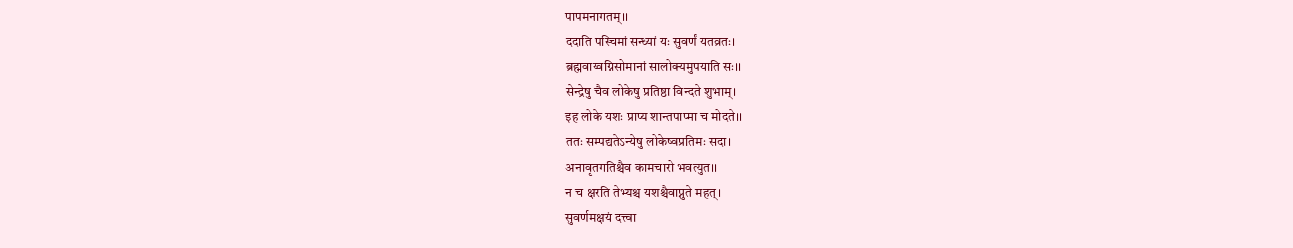पापमनागतम्।।
ददाति पस्चिमां सन्ध्यां यः सुवर्णं यतव्रतः।
ब्रह्मवाय्वग्निसोमानां सालोक्यमुपयाति सः।।
सेन्द्रेषु चैव लोकेषु प्रतिष्ठा विन्दते शुभाम्।
इह लोके यशः प्राप्य शान्तपाप्मा च मोदते।।
ततः सम्पद्यतेऽन्येषु लोकेष्वप्रतिमः सदा।
अनावृतगतिश्चैव कामचारो भवत्युत।।
न च क्षरति तेभ्यश्च यशश्चैवाप्नुते महत्।
सुवर्णमक्षयं दत्त्वा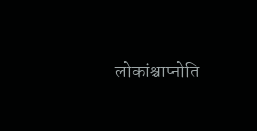लोकांश्चाप्नोति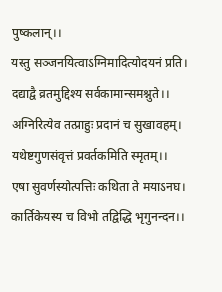पुष्कलान्।।
यस्तु सञ्जनयित्वाऽग्निमादित्योदयनं प्रति।
दद्याद्वै व्रतमुद्दिश्य सर्वकामान्समश्नुते।।
अग्निरित्येव तत्प्राहुः प्रदानं च सुखावहम्।
यथेष्टगुणसंवृत्तं प्रवर्तकमिति स्मृतम्।।
एषा सुवर्णस्योत्पत्तिः कथिता ते मयाऽनघ।
कार्तिकेयस्य च विभो तद्विद्धि भृगुनन्दन।।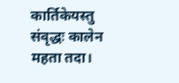कार्तिकेयस्तु संवृद्धः कालेन महता तदा।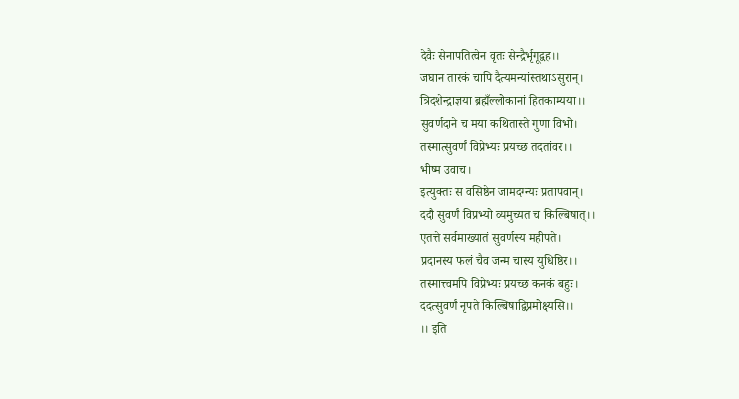देवैः सेनापतित्वेन वृतः सेन्द्रैर्भृगूद्वह।।
जघान तारकं चापि दैत्यमन्यांस्तथाऽसुरान्।
त्रिदशेन्द्राज्ञया ब्रह्मँल्लोकानां हितकाम्यया।।
सुवर्णदाने च मया कथितास्ते गुणा विभो।
तस्मात्सुवर्णं विप्रेभ्यः प्रयच्छ तदतांवर।।
भीष्म उवाच।
इत्युक्तः स वसिष्ठेन जामदग्न्यः प्रतापवान्।
ददौ सुवर्णं विप्रभ्यो व्यमुच्यत च किल्बिषात्।।
एतत्ते सर्वमाख्यातं सुवर्णस्य महीपते।
प्रदानस्य फलं चैव जन्म चास्य युधिष्ठिर।।
तस्मात्त्वमपि विप्रेभ्यः प्रयच्छ कनकं बहुः।
ददत्सुवर्णं नृपते किल्बिषाद्विप्रमोक्ष्यसि।।
।। इति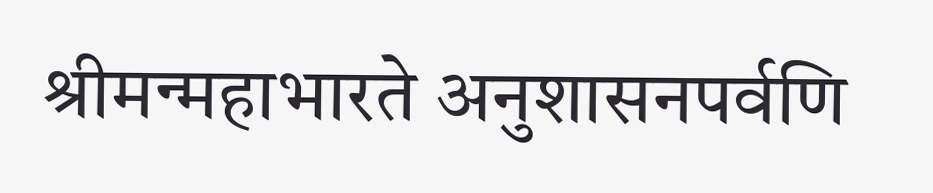श्रीमन्महाभारते अनुशासनपर्वणि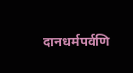दानधर्मपर्वणि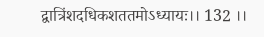द्वात्रिंशदधिकशततमोऽध्यायः।। 132 ।।